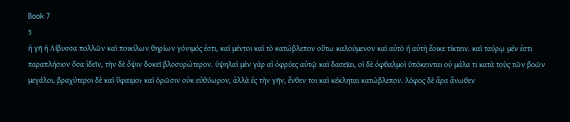Book 7
5
ἡ γῆ ἡ Λίβυσσα πολλῶν καὶ ποικίλων θηρίων γόνιμός ἐστι, καὶ μέντοι καὶ τὸ κατώβλεπον οὕτω καλούμενον καὶ αὐτὸ ἡ αὐτὴ ἔοικε τίκτειν. καὶ ταύρῳ μέν ἐστι παραπλήσιον ὅσα ἰδεῖν, τὴν δὲ ὄψιν δοκεῖ βλοσυρώτερον. ὑψηλαὶ μὲν γὰρ αἱ ὀφρύες αὐτῷ καὶ δασεῖαι, οἱ δὲ ὀφθαλμοὶ ὑπόκεινται οὐ μάλα τι κατὰ τοὺς τῶν βοῶν μεγάλοι, βραχύτεροι δὲ καὶ ὕφαιμοι· καὶ ὁρῶσιν οὐκ εὐθύωρον, ἀλλὰ ἐς τὴν γῆν, ἔνθεν τοι καὶ κέκληται κατώβλεπον. λόφος δὲ ἄρα ἄνωθεν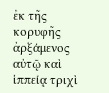ἐκ τῆς κορυφῆς ἀρξάμενος αὐτῷ καὶ ἱππείᾳ τριχὶ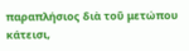παραπλήσιος διὰ τοῦ μετώπου κάτεισι,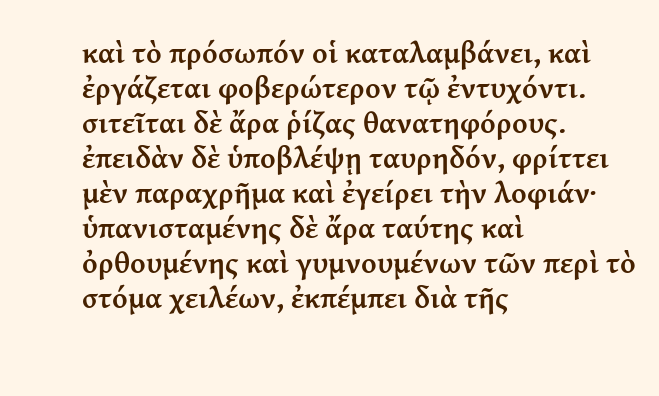καὶ τὸ πρόσωπόν οἱ καταλαμβάνει, καὶ ἐργάζεται φοβερώτερον τῷ ἐντυχόντι. σιτεῖται δὲ ἄρα ῥίζας θανατηφόρους. ἐπειδὰν δὲ ὑποβλέψῃ ταυρηδόν, φρίττει μὲν παραχρῆμα καὶ ἐγείρει τὴν λοφιάν· ὑπανισταμένης δὲ ἄρα ταύτης καὶ ὀρθουμένης καὶ γυμνουμένων τῶν περὶ τὸ στόμα χειλέων, ἐκπέμπει διὰ τῆς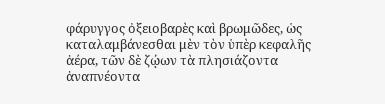φάρυγγος ὀξειοβαρὲς καὶ βρωμῶδες, ὡς καταλαμβάνεσθαι μὲν τὸν ὑπὲρ κεφαλῆς ἀέρα, τῶν δὲ ζῴων τὰ πλησιάζοντα ἀναπνέοντα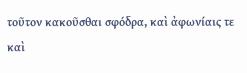τοῦτον κακοῦσθαι σφόδρα, καὶ ἀφωνίαις τε καὶ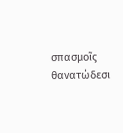σπασμοῖς θανατώδεσι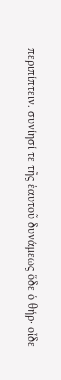περιπίπτειν. συνίησί τε τῆς ἑαυτοῦ δυνάμεως ὅδε ὁ θήρ· οἶδε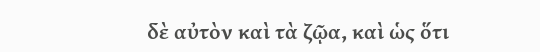δὲ αὐτὸν καὶ τὰ ζῷα, καὶ ὡς ὅτι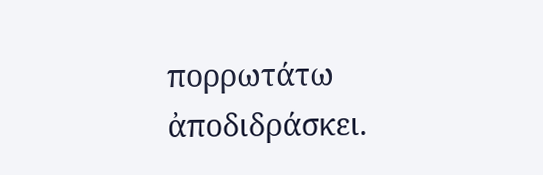πορρωτάτω ἀποδιδράσκει.